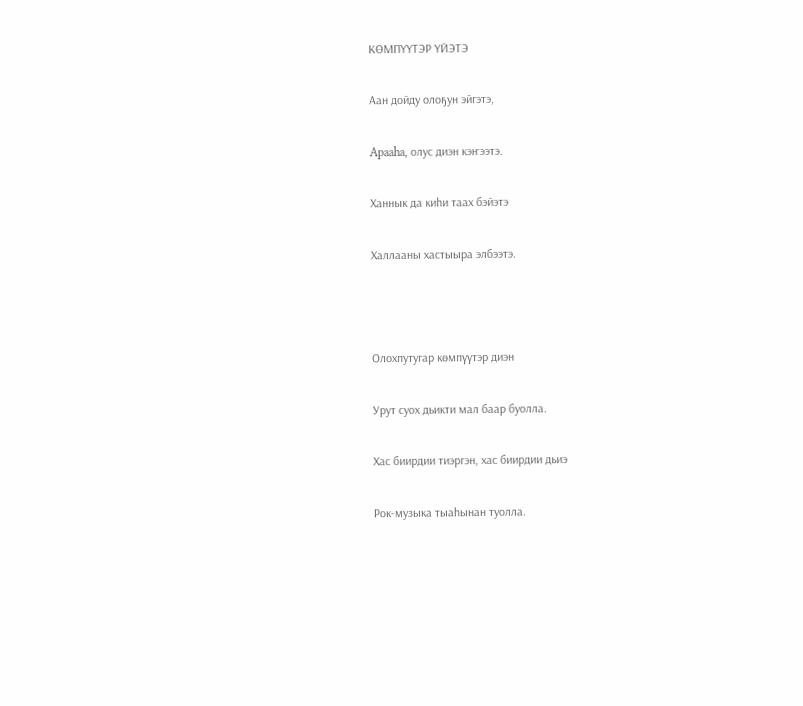КӨМПҮҮТЭР ҮЙЭТЭ

Аан дойду олоҕун эйгэтэ,

Apaaha, олус диэн кэҥээтэ.

Ханнык да киһи таах бэйэтэ

Халлааны хастыыра элбээтэ.



Олохпутугар көмпүүтэр диэн

Урут суох дьикти мал баар буолла.

Хас биирдии тиэргэн, хас биирдии дьиэ

Рок-музыка тыаһынан туолла.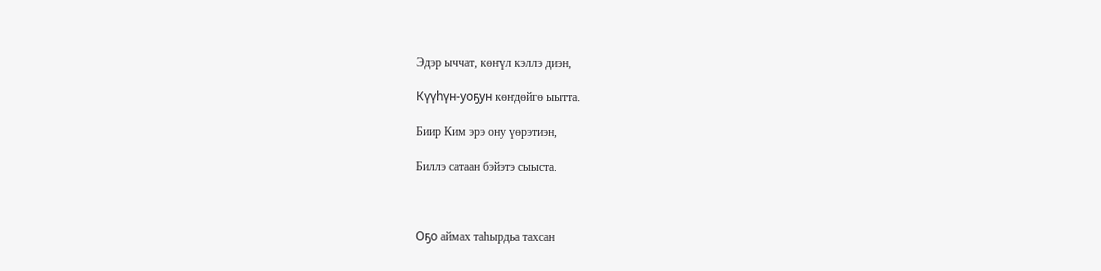Эдэр ыччат, көҥүл кэллэ диэн,

Күүһүн-уоҕун көҥдөйгө ыытта.

Биир Ким эрэ ону үөрэтиэн,

Биллэ сатаан бэйэтэ сыыста.



Оҕо аймах таһырдьа тахсан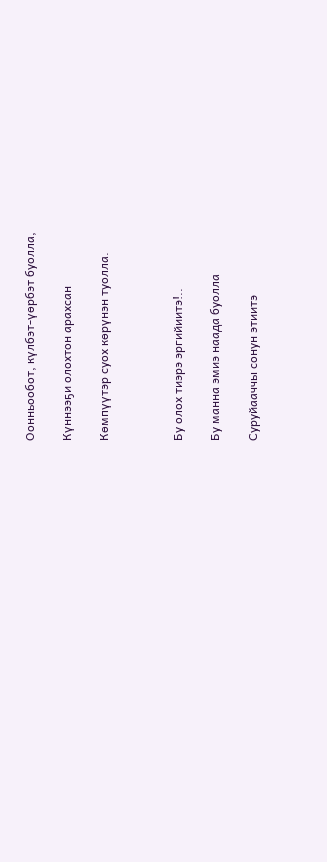Оонньообот, күлбэт-үөрбэт буолла,

Күннээҕи олохтон арахсан

Көмпүүтэр суох көрүнэн туолла.



Бу олох тиэрэ эргийиитэ!..

Бу манна эмиэ наада буолла

Суруйааччы сонун этиитэ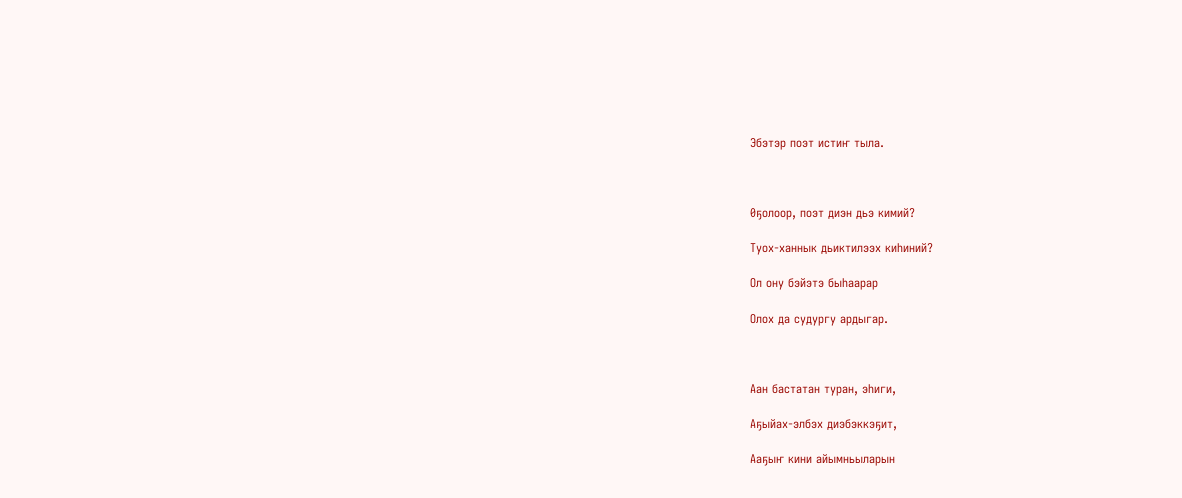Эбэтэр поэт истиҥ тыла.



0ҕолоор, поэт диэн дьэ кимий?

Туох-ханнык дьиктилээх киһиний?

Ол ону бэйэтэ быһаарар

Олох да судургу ардыгар.



Аан бастатан туран, эһиги,

Аҕыйах-элбэх диэбэккэҕит,

Ааҕыҥ кини айымньыларын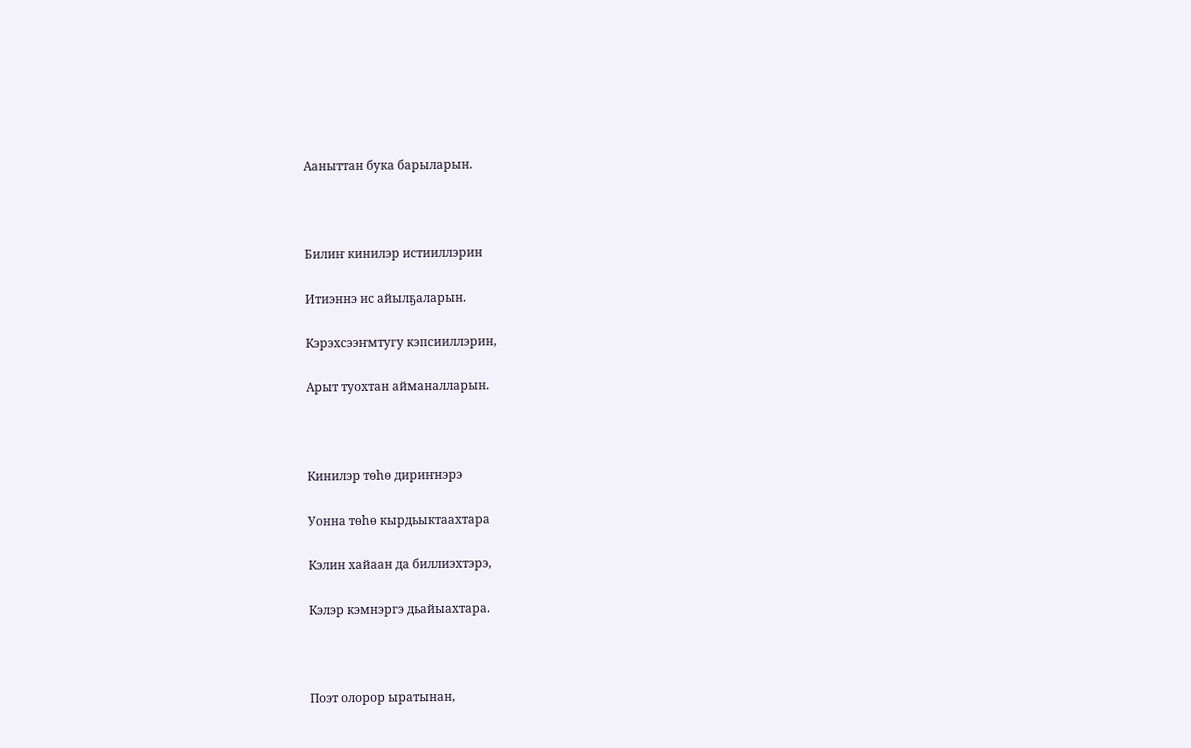Ааныттан бука барыларын.



Билиҥ кинилэр истииллэрин

Итиэннэ ис айылҕаларын.

Кэрэхсээҥмтугу кэпсииллэрин,

Арыт туохтан айманалларын.



Кинилэр төһө дириҥнэрэ

Уонна төһө кырдьыктаахтара

Кэлин хайаан да биллиэхтэрэ,

Кэлэр кэмнэргэ дьайыахтара.



Поэт олорор ыратынан,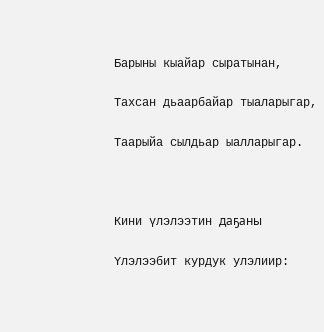Барыны кыайар сыратынан,

Тахсан дьаарбайар тыаларыгар,

Таарыйа сылдьар ыалларыгар.



Кини үлэлээтин даҕаны

Үлэлээбит курдук улэлиир: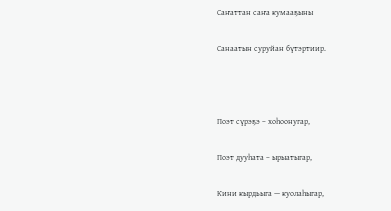Саҥаттан саҥа кумааҕыны

Санаатын суруйан бүтэртиир.



Поэт сүрэҕэ – хоһоонугар,

Поэт дууһата – ырыатыгар,

Кини кырдьыга — куолаһыгар,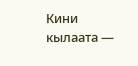Кини кылаата —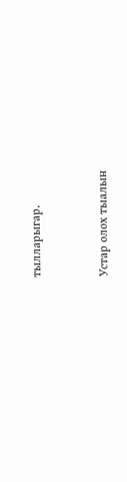тылларыгар.



Устар олох тыалын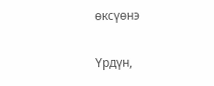өксүөнэ

Үрдүн,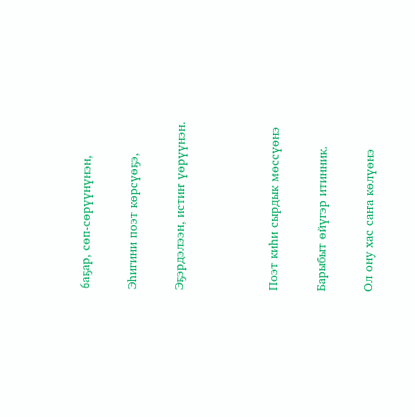6aҕap, сөп-сөрүүнүнэн,

Эһигини поэт көрсүөҕэ,

Эҕэрдэлээн, истиҥ үөрүүнэн.



Поэт киһи сырдык мөссүөнэ

Барыбыт өйүгэр итинник.

Ол ону хас caҥa көлүөнэ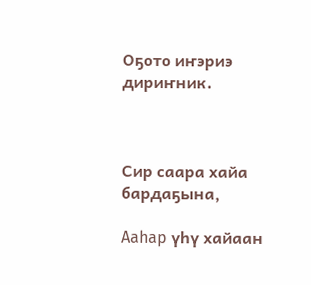Оҕото иҥэриэ дириҥник.



Сир саара хайа бардаҕына,

Aahap үһү хайаан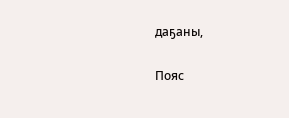даҕаны,

Пояс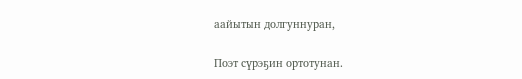аайытын долгуннуран,

Поэт сүрэҕин ортотунан.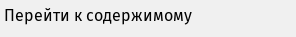Перейти к содержимому